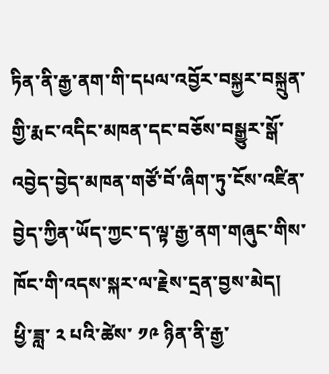ཏིན་ནི་རྒྱ་ནག་གི་དཔལ་འབྱོར་བསྐྱར་བསྐྲུན་གྱི་རྨང་འདིང་མཁན་དང་བཅོས་བསྒྱུར་སྒོ་འབྱེད་བྱེད་མཁན་གཙོ་བོ་ཞིག་ཏུ་ངོས་འཛིན་བྱེད་ཀྱིན་ཡོད་ཀྱང་ད་ལྟ་རྒྱ་ནག་གཞུང་གིས་ཁོང་གི་འདས་སྐར་ལ་རྗེས་དྲན་བྱས་མེད།
ཕྱི་ཟླ་ ༢ པའི་ཚེས་ ༡༩ ཉིན་ནི་རྒྱ་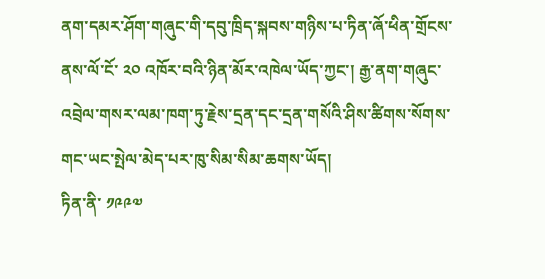ནག་དམར་ཤོག་གཞུང་གི་དབུ་ཁྲིད་སྐབས་གཉིས་པ་ཏིན་ཞོ་ཕིན་གྲོངས་ནས་ལོ་ངོ་ ༢༠ འཁོར་བའི་ཉིན་མོར་འཁེལ་ཡོད་ཀྱང་། རྒྱ་ནག་གཞུང་འབྲེལ་གསར་ལམ་ཁག་ཏུ་རྗེས་དྲན་དང་དྲན་གསོའི་ཤིས་ཚིགས་སོགས་གང་ཡང་སྤེལ་མེད་པར་ཁུ་སིམ་སིམ་ཆགས་ཡོད།
ཏིན་ནི་ ༡༩༩༧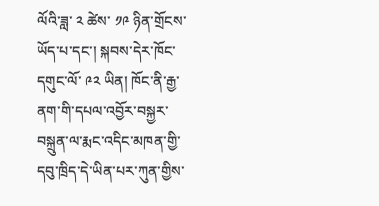ལོའི་ཟླ་ ༢ ཚེས་ ༡༩ ཉིན་གྲོངས་ཡོད་པ་དང་། སྐབས་དེར་ཁོང་དགུང་ལོ་ ༩༢ ཡིན། ཁོང་ནི་རྒྱ་ནག་གི་དཔལ་འབྱོར་བསྐྱར་བསྐྲུན་ལ་རྨང་འདིང་མཁན་གྱི་དབུ་ཁྲིད་དེ་ཡིན་པར་ཀུན་གྱིས་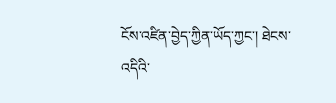ངོས་འཛིན་བྱེད་ཀྱིན་ཡོད་ཀྱང་། ཐེངས་འདིའི་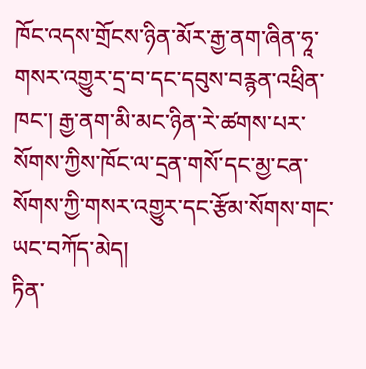ཁོང་འདས་གྲོངས་ཉིན་མོར་རྒྱ་ནག་ཞིན་ཧཱ་གསར་འགྱུར་དྲ་བ་དང་དབུས་བརྙན་འཕྲིན་ཁང་། རྒྱ་ནག་མི་མང་ཉིན་རེ་ཚགས་པར་སོགས་ཀྱིས་ཁོང་ལ་དྲན་གསོ་དང་མྱ་ངན་སོགས་ཀྱི་གསར་འགྱུར་དང་རྩོམ་སོགས་གང་ཡང་བཀོད་མེད།
ཏིན་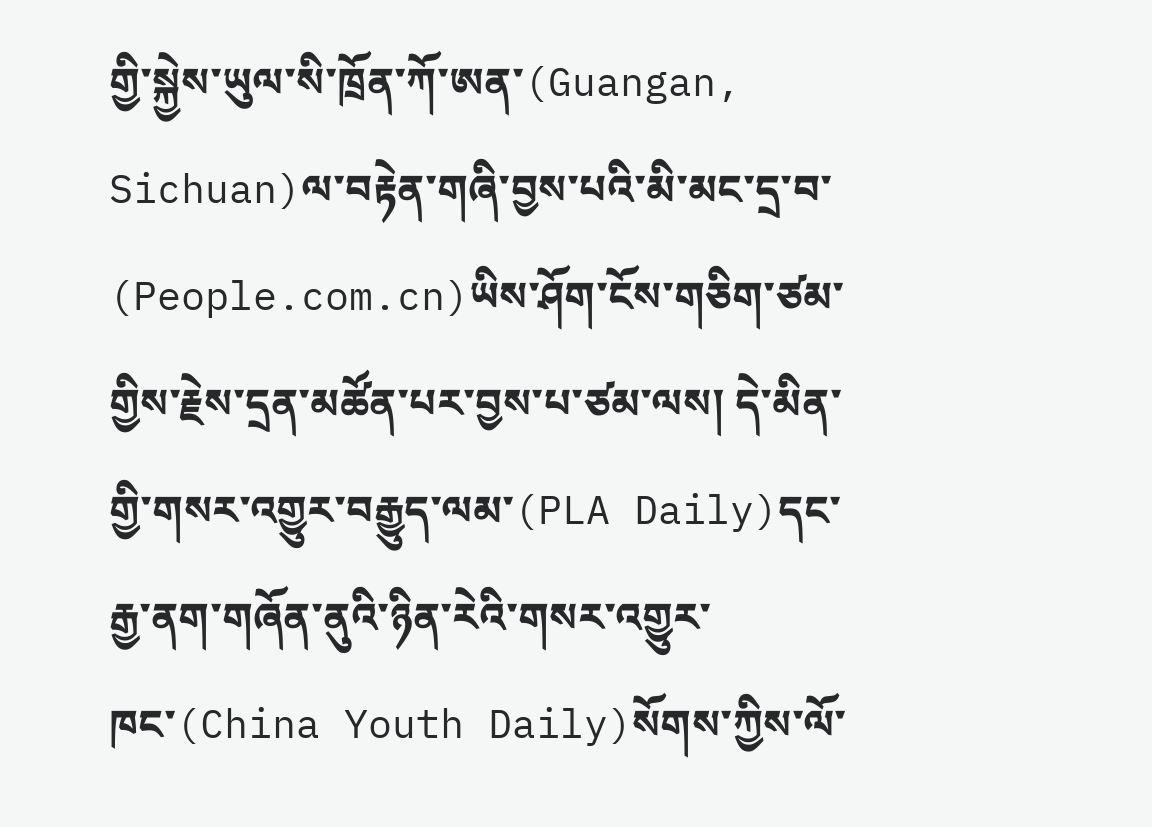གྱི་སྐྱེས་ཡུལ་སི་ཁྲོན་ཀོ་ཨན་(Guangan, Sichuan)ལ་བརྟེན་གཞི་བྱས་པའི་མི་མང་དྲ་བ་ (People.com.cn)ཡིས་ཤོག་ངོས་གཅིག་ཙམ་གྱིས་རྗེས་དྲན་མཚོན་པར་བྱས་པ་ཙམ་ལས། དེ་མིན་གྱི་གསར་འགྱུར་བརྒྱུད་ལམ་(PLA Daily)དང་རྒྱ་ནག་གཞོན་ནུའི་ཉིན་རེའི་གསར་འགྱུར་ཁང་(China Youth Daily)སོགས་ཀྱིས་ལོ་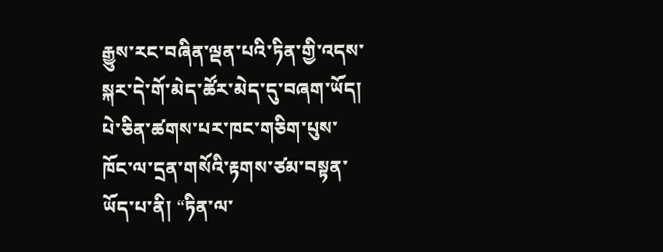རྒྱུས་རང་བཞིན་ལྡན་པའི་ཏིན་གྱི་འདས་སྐར་དེ་གོ་མེད་ཚོར་མེད་དུ་བཞག་ཡོད།
པེ་ཅིན་ཚགས་པར་ཁང་གཅིག་པུས་ཁོང་ལ་དྲན་གསོའི་རྟགས་ཙམ་བསྟན་ཡོད་པ་ནི། “ཏིན་ལ་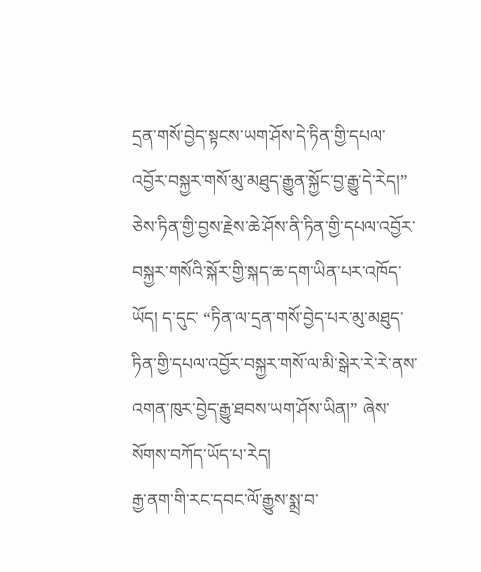དྲན་གསོ་བྱེད་སྟངས་ཡག་ཤོས་དེ་ཏིན་གྱི་དཔལ་འབྱོར་བསྐྱར་གསོ་མུ་མཐུད་རྒྱུན་སྐྱོང་བྱ་རྒྱུ་དེ་རེད།” ཅེས་ཏིན་གྱི་བྱས་རྗེས་ཆེ་ཤོས་ནི་ཏིན་གྱི་དཔལ་འབྱོར་བསྐྱར་གསོའི་སྐོར་གྱི་སྐད་ཆ་དག་ཡིན་པར་འཁོད་ཡོད། ད་དུང་ “ཏིན་ལ་དྲན་གསོ་བྱེད་པར་མུ་མཐུད་ཏིན་གྱི་དཔལ་འབྱོར་བསྐྱར་གསོ་ལ་མི་སྒེར་རེ་རེ་ནས་འགན་ཁུར་བྱེད་རྒྱུ་ཐབས་ཡག་ཤོས་ཡིན།” ཞེས་སོགས་བཀོད་ཡོད་པ་རེད།
རྒྱ་ནག་གི་རང་དབང་ལོ་རྒྱུས་སྨྲ་བ་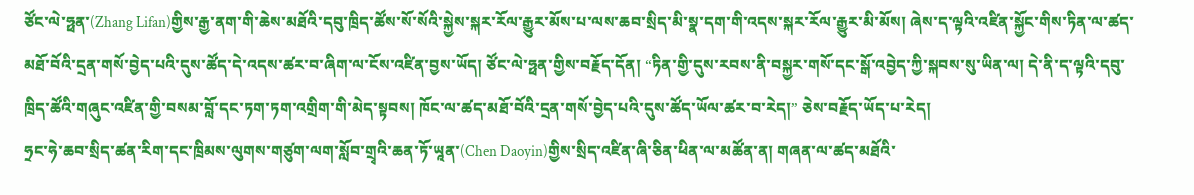ཙོང་ལེ་ཧྥན་(Zhang Lifan)གྱིས་རྒྱ་ནག་གི་ཆེས་མཐོའི་དབུ་ཁྲིད་ཚོས་སོ་སོའི་སྐྱེས་སྐར་རོལ་རྒྱུར་མོས་པ་ལས་ཆབ་སྲིད་མི་སྣ་དག་གི་འདས་སྐར་རོལ་རྒྱུར་མི་མོས། ཞེས་ད་ལྟའི་འཛིན་སྐྱོང་གིས་ཏིན་ལ་ཚད་མཐོ་བོའི་དྲན་གསོ་བྱེད་པའི་དུས་ཚོད་དེ་འདས་ཚར་བ་ཞིག་ལ་ངོས་འཛིན་བྱས་ཡོད། ཙོང་ལེ་ཧྥན་གྱིས་བརྗོད་དོན། “ཏིན་གྱི་དུས་རབས་ནི་བསྐྱར་གསོ་དང་སྒོ་འབྱེད་ཀྱི་སྐབས་སུ་ཡིན་ལ། དེ་ནི་ད་ལྟའི་དབུ་ཁྲིད་ཚོའི་གཞུང་འཛིན་གྱི་བསམ་བློ་དང་ཏག་ཏག་འགྲིག་གི་མེད་སྟབས། ཁོང་ལ་ཚད་མཐོ་བོའི་དྲན་གསོ་བྱེད་པའི་དུས་ཚོད་ཡོལ་ཚར་བ་རེད།” ཅེས་བརྗོད་ཡོད་པ་རེད།
ཧྲང་ཧེ་ཆབ་སྲིད་ཚན་རིག་དང་ཁྲིམས་ལུགས་གཙུག་ལག་སློབ་གྲྭའི་ཆན་ཏོ་ཡཱན་(Chen Daoyin)གྱིས་སྲིད་འཛིན་ཞི་ཅིན་ཕིན་ལ་མཚོན་ན། གཞན་ལ་ཚད་མཐོའི་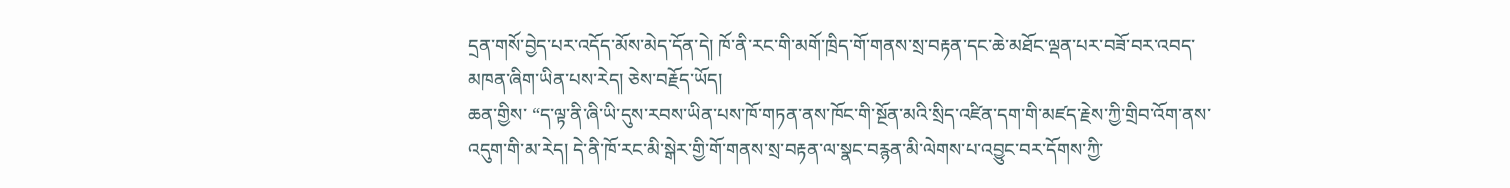དྲན་གསོ་བྱེད་པར་འདོད་མོས་མེད་དོན་དེ། ཁོ་ནི་རང་གི་མགོ་ཁྲིད་གོ་གནས་སྲ་བརྟན་དང་ཆེ་མཐོང་ལྡན་པར་བཟོ་བར་འབད་མཁན་ཞིག་ཡིན་པས་རེད། ཅེས་བརྗོད་ཡོད།
ཆན་གྱིས་ “ད་ལྟ་ནི་ཞི་ཡི་དུས་རབས་ཡིན་པས་ཁོ་གཏན་ནས་ཁོང་གི་སྔོན་མའི་སྲིད་འཛིན་དག་གི་མཛད་རྗེས་ཀྱི་གྲིབ་འོག་ནས་འདུག་གི་མ་རེད། དེ་ནི་ཁོ་རང་མི་སྒེར་གྱི་གོ་གནས་སྲ་བརྟན་ལ་སྣང་བརྙན་མི་ལེགས་པ་འབྱུང་བར་དོགས་ཀྱི་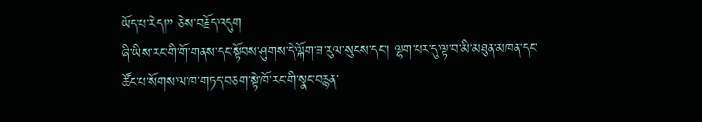ཡོད་པ་རེད།” ཅེས་བརྗོད་འདུག
ཞི་ཡིས་རང་གི་གོ་གནས་དང་སྟོབས་ཤུགས་དེ་ལྐོག་ཟ་རུལ་སུངས་དང་། ལྷག་པར་དུ་ལྟ་བ་མི་མཐུན་མཁན་དང་ཚོང་པ་སོགས་ལ་ཁ་གཏད་བཅག་སྟེ་ཁོ་རང་གི་སྣང་བརྙན་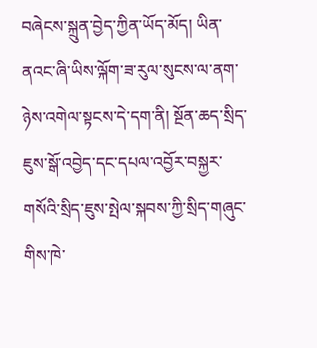བཞེངས་སྐྲུན་བྱེད་ཀྱིན་ཡོད་མོད། ཡིན་ནའང་ཞི་ཡིས་ལྐོག་ཟ་རུལ་སུངས་ལ་ནག་ཉེས་འགེལ་སྟངས་དེ་དག་ནི། སྔོན་ཆད་སྲིད་ཇུས་སྒོ་འབྱེད་དང་དཔལ་འབྱོར་བསྐྱར་གསོའི་སྲིད་ཇུས་སྤེལ་སྐབས་ཀྱི་སྲིད་གཞུང་གིས་ཁེ་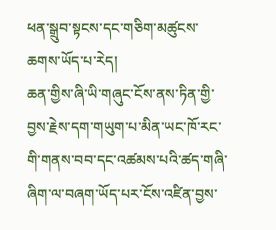ཕན་སྒྲུབ་སྟངས་དང་གཅིག་མཚུངས་ཆགས་ཡོད་པ་རེད།
ཆན་གྱིས་ཞི་ཡི་གཞུང་ངོས་ནས་ཏིན་གྱི་བྱས་རྗེས་དག་གཡུག་པ་མིན་ཡང་ཁོ་རང་གི་གནས་བབ་དང་འཚམས་པའི་ཚད་གཞི་ཞིག་ལ་བཞག་ཡོད་པར་ངོས་འཛིན་བྱས་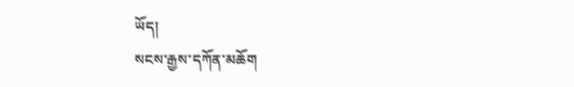ཡོད།
སངས་རྒྱས་དཀོན་མཆོག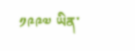༡༩༩༧ ཡིན་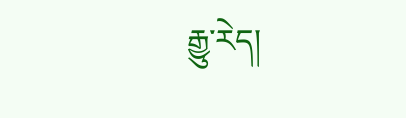རྒྱུ་རེད།